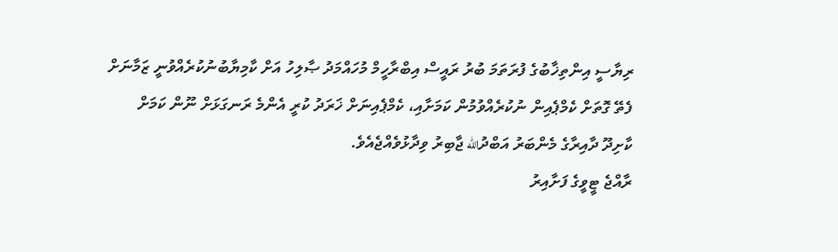ރިޔާސީ އިންތިޚާބުގެ ފުރަތަމަ ބުރު ރައީސް އިބްރާހީމް މުހައްމަދު ޞާލިހު އަށް ކާމިޔާބުނުކުރެއްވުނީ ޒަމާނަށް ފެތޭ ގޮތަށް ކެމްޕެއިން ނުކުރެއްވުމުން ކަމަށާއި، ކެމްޕެއިނަށް ޚަރަދު ކުރީ އެންމެ ރަނގަޅަށް ނޫން ކަމަށް ކާށިދޫ ދާއިރާގެ މެންބަރު އަބްދުالله ޖާބިރު ވިދާޅުވެއްޖެއެވެ.
ރާއްޖެ ޓީވީގެ ފަށާއިރު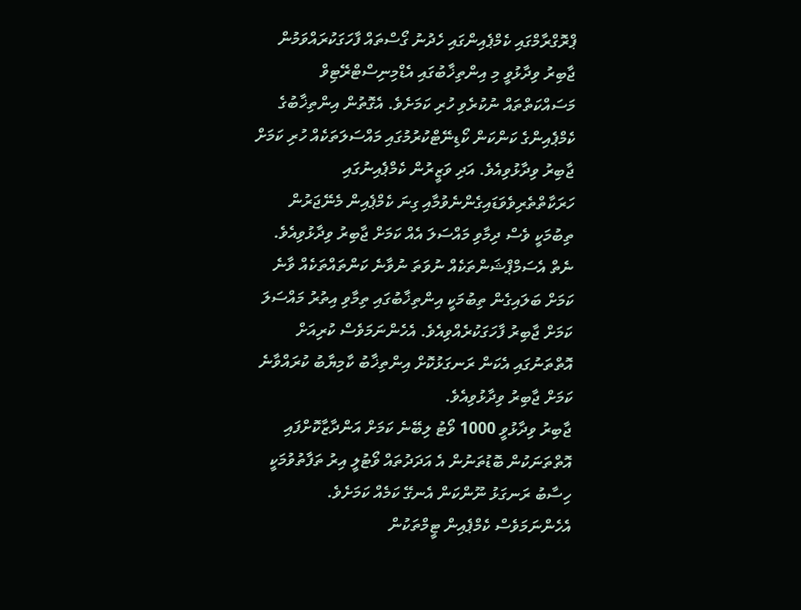ޕްރޮގްރާމްގައި ކެމްޕެއިންގައި ހެދުނު ގޯސްތައް ފާހަގަކުރައްވަމުން ޖާބިރު ވިދާޅުވީ މި އިންތިޚާބުގައި އެޑްމިނިސްޓްރޭޓިވް މަސައްކަތްތައް ނުކުރެވި ހުރި ކަމަށެވެ. އެގޮތުން އިންތިޚާބުގެ ކެމްޕެއިންގެ ކަންކަން ކޯޑިނޭޓްކުރުމުގައި މައްސަލަތަކެއް ހުރި ކަމަށް ޖާބިރު ވިދާޅުވިއެވެ. އަދި ވަޒީރުން ކެމްޕެއިނުގައި ހަރަކާތްތެރިވެވަޑައިގެންނެވުމާއި ގިނަ ކެމްޕެއިން މެނޭޖަރުން ތިބުމަކީ ވެސް ދިމާވި މައްސަލަ އެއް ކަމަށް ޖާބިރު ވިދާޅުވިއެވެ. ނެތް އެސަމްޕްޝަންތަކެއް ނުވަތަ ނުވާނެ ކަންތައްތަކެއް ވާނެ ކަމަށް ބަލައިގެން ތިބުމަކީ އިންތިޚާބުގައި ތިމާވި އިތުރު މައްސަލަ ކަމަށް ޖާބިރު ފާހަގަކުރެއްވިއެވެ. އެހެންނަމަވެސް ކުރިއަށް އޮތްތަނުގައި އެކަން ރަނގަޅުކޮށް އިންތިޚާބު ކާމިޔާބު ކުރައްވާނެ ކަމަށް ޖާބިރު ވިދާޅުވިއެވެ.
ޖާބިރު ވިދާޅުވީ 1000 ވޯޓު ލިބޭނެ ކަމަށް އަންދާޒާކޮށްފައި އޮތްތަނަކުން ބޮޑުތަނުން އެ އަދަދުތައް ވޯޓުލީ އިރު ތަފާތުވުމަކީ ހިސާބު ރަނގަޅު ނޫންކަން އެނގޭ ކަމެއް ކަމަށެވެ. އެހެންނަމަވެސް ކެމްޕެއިން ޓީމްތަކުން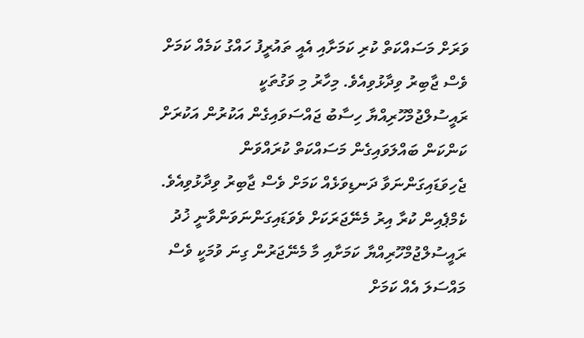ވަރަށް މަސައްކަތް ކުރި ކަމަށާއި އެއީ ތައުރީފު ހައްގު ކަމެއް ކަމަށް ވެސް ޖާބިރު ވިދާޅުވިއެވެ. މިހާރު މި ވަގުތަކީ ރައީސުލްޖުމްހޫރިއްޔާ ހިސާބު ޖައްސަވައިގެން އަކުރުން އަކުރަށް ކަންކަން ބައްލަވައިގެން މަސައްކަތް ކުރައްވަން ޖެހިވަޑައިގަންނަވާ ދަނޑިވަޅެއް ކަމަށް ވެސް ޖާބިރު ވިދާޅުވިއެވެ.
ކެމްޕެއިން ކުރާ އިރު މެނޭޖަރަކަށް ވެވަޑައިގަންނަވަންވާނީ ޚުދު ރައީސުލްޖުމްހޫރިއްޔާ ކަމަށާއި މާ މެނޭޖަރުން ގިނަ ވުމަކީ ވެސް މައްސަލަ އެއް ކަމަށް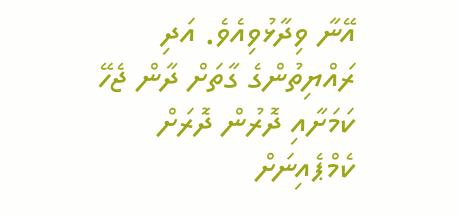އޭނާ ވިދާޅުވިއެވެ. އަދި ރައްޔިތުންގެ ގާތަށް ދާން ޖެހޭ ކަމަށާއި ދޮރުން ދޮރަށް ކެމްޕެއިނަށް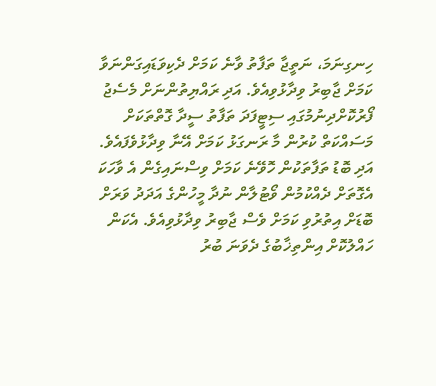ހިނގިނަމަ، ނަތީޖާ ތަފާތު ވާނެ ކަމަށް ދެކިވަޑައިގަންނަވާ ކަމަށް ޖާބިރު ވިދާޅުވިއެވެ. އަދި ރައްޔިތުންނަށް މެސެޖު ފޯރުކޮށްދިނުމުގައި ސިޓީފަދަ ތަފާތު ސީދާ ގޮތްތަކަށް މަސައްކަތް ކުރުން މާ ރަނގަޅު ކަމަށް އޭނާ ވިދާޅުވެފައެވެ.
އަދި ބޮޑު ތަފާތަކުން ހޮވޭނެ ކަމަށް ވިސްނައިގެން އެ ވާހަކަ އެގޮތަށް ދެއްކުމުން ވޯޓުލާން ނުދާ މީހުންގެ އަދަދު ވަރަށް ބޮޑަށް އިތުރުވި ކަމަށް ވެސް ޖާބިރު ވިދާޅުވިއެވެ. އެކަން ހައްލުކޮށް އިންތިޚާބުގެ ދެވަނަ ބުރު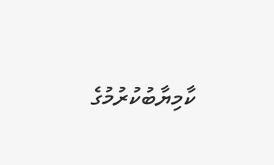ކާމިޔާބުކުރުމުގެ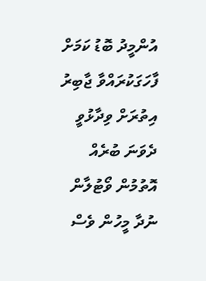އުންމީދު ބޮޑު ކަމަށް ފާހަގަކުރައްވާ ޖާބިރު އިތުރަށް ވިދާޅުވީ ދެވަނަ ބުރެއް އޮތުމުން ވޯޓުލާން ނުދާ މީހުން ވެސް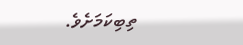ތިބިކަމަށެވެ.